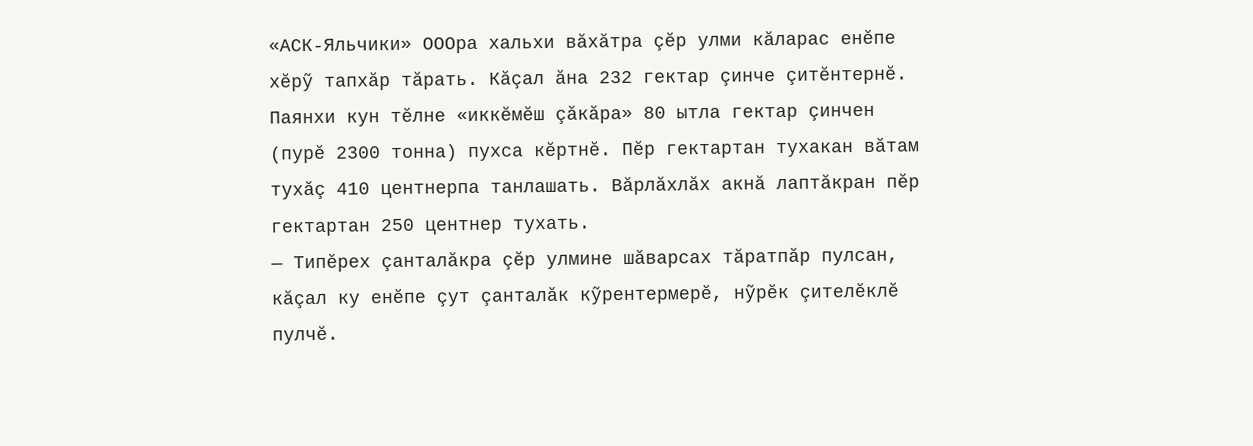«АСК-Яльчики» ОООра хальхи вăхăтра çĕр улми кăларас енĕпе хĕрỹ тапхăр тăрать. Кăçал ăна 232 гектар çинче çитĕнтернĕ. Паянхи кун тĕлне «иккĕмĕш çăкăра» 80 ытла гектар çинчен (пурĕ 2300 тонна) пухса кĕртнĕ. Пĕр гектартан тухакан вăтам тухăç 410 центнерпа танлашать. Вăрлăхлăх акнă лаптăкран пĕр гектартан 250 центнер тухать.
— Типĕрех çанталăкра çĕр улмине шăварсах тăратпăр пулсан, кăçал ку енĕпе çут çанталăк кỹрентермерĕ, нỹрĕк çителĕклĕ пулчĕ.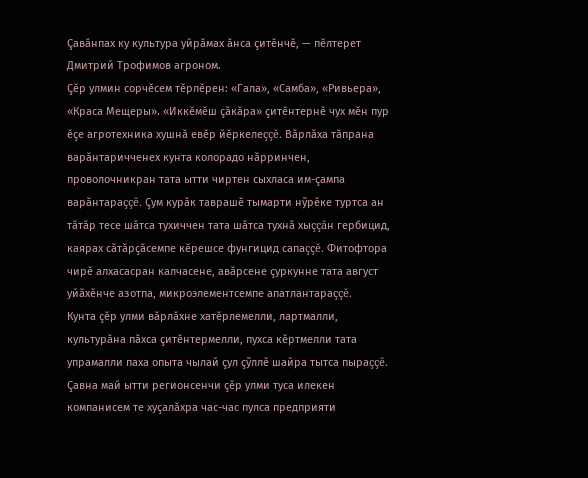Çавăнпах ку культура уйрăмах ăнса çитĕнчĕ, — пĕлтерет Дмитрий Трофимов агроном.
Çĕр улмин сорчĕсем тĕрлĕрен: «Гала», «Самба», «Ривьера», «Краса Мещеры». «Иккĕмĕш çăкăра» çитĕнтернĕ чух мĕн пур ĕçе агротехника хушнă евĕр йĕркелеççĕ. Вăрлăха тăпрана варăнтаричченех кунта колорадо нăрринчен, проволочникран тата ытти чиртен сыхласа им-çампа варăнтараççĕ. Çум курăк таврашĕ тымарти нỹрĕке туртса ан тăтăр тесе шăтса тухиччен тата шăтса тухнă хыççăн гербицид, каярах сăтăрçăсемпе кĕрешсе фунгицид сапаççĕ. Фитофтора чирĕ алхасасран калчасене, авăрсене çуркунне тата август уйăхĕнче азотпа, микроэлементсемпе апатлантараççĕ.
Кунта çĕр улми вăрлăхне хатĕрлемелли, лартмалли, культурăна пăхса çитĕнтермелли, пухса кĕртмелли тата упрамалли паха опыта чылай çул çỹллĕ шайра тытса пыраççĕ. Çавна май ытти регионсенчи çĕр улми туса илекен компанисем те хуçалăхра час-час пулса предприяти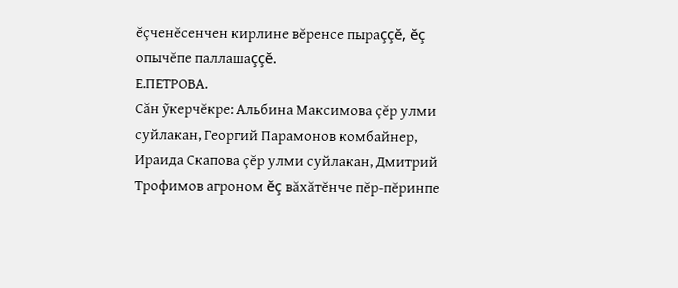ĕçченĕсенчен кирлине вĕренсе пыраççĕ, ĕç опычĕпе паллашаççĕ.
Е.ПЕТРОВА.
Сăн ỹкерчĕкре: Альбина Максимова çĕр улми суйлакан, Георгий Парамонов комбайнер, Ираида Скапова çĕр улми суйлакан, Дмитрий Трофимов агроном ĕç вăхăтĕнче пĕр-пĕринпе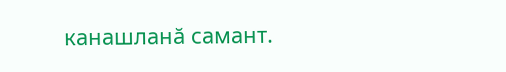канашланă самант.